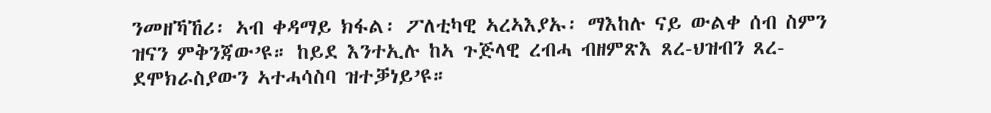ንመዘኻኸሪ፡ ኣብ ቀዳማይ ክፋል፡ ፖለቲካዊ ኣረኣእያኡ፡ ማእከሉ ናይ ውልቀ ሰብ ስምን ዝናን ምቅንጃው’ዩ። ከይደ እንተኢሉ ከኣ ጉጅላዊ ረብሓ ብዘምጽእ ጸረ-ህዝብን ጸረ-ደሞክራስያውን ኣተሓሳስባ ዝተቓነይ’ዩ።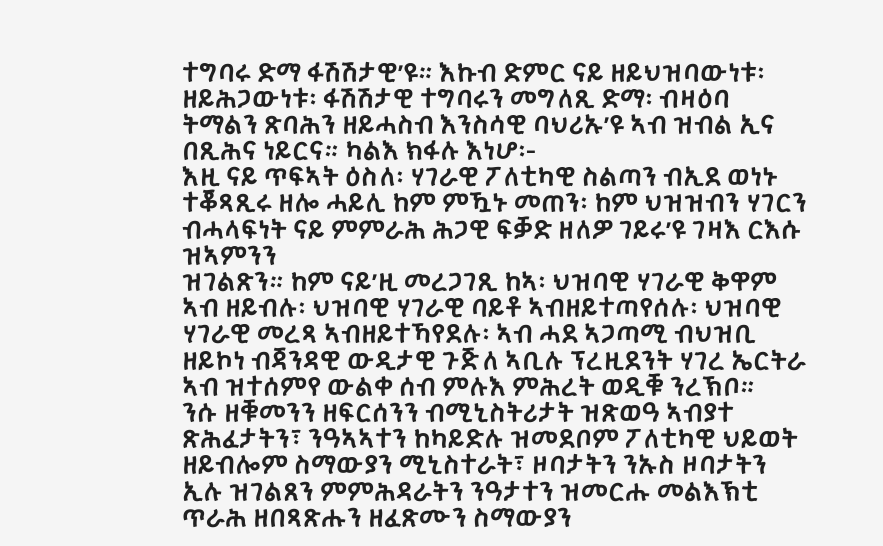ተግባሩ ድማ ፋሽሽታዊ’ዩ። እኩብ ድምር ናይ ዘይህዝባውነቱ፡ ዘይሕጋውነቱ፡ ፋሽሽታዊ ተግባሩን መግለጺ ድማ፡ ብዛዕባ ትማልን ጽባሕን ዘይሓስብ እንስሳዊ ባህሪኡ’ዩ ኣብ ዝብል ኢና በጺሕና ነይርና። ካልእ ክፋሉ እነሆ፡-
እዚ ናይ ጥፍኣት ዕስለ፡ ሃገራዊ ፖለቲካዊ ስልጣን ብኢደ ወነኑ ተቖጻጺሩ ዘሎ ሓይሊ ከም ምዃኑ መጠን፡ ከም ህዝዝብን ሃገርን ብሓላፍነት ናይ ምምራሕ ሕጋዊ ፍቓድ ዘለዎ ገይሩ’ዩ ገዛእ ርእሱ ዝኣምንን
ዝገልጽን። ከም ናይ’ዚ መረጋገጺ ከኣ፡ ህዝባዊ ሃገራዊ ቅዋም ኣብ ዘይብሉ፡ ህዝባዊ ሃገራዊ ባይቶ ኣብዘይተጣየሰሉ፡ ህዝባዊ ሃገራዊ መረጻ ኣብዘይተኻየደሉ፡ ኣብ ሓደ ኣጋጣሚ ብህዝቢ ዘይኮነ ብጃንዳዊ ውዲታዊ ጉጅለ ኣቢሉ ፕረዚደንት ሃገረ ኤርትራ ኣብ ዝተሰምየ ውልቀ ሰብ ምሉእ ምሕረት ወዲቑ ንረኽቦ።
ንሱ ዘቑመንን ዘፍርሰንን ብሚኒስትሪታት ዝጽወዓ ኣብያተ ጽሕፈታትን፣ ንዓኣኣተን ከካይድሉ ዝመደቦም ፖለቲካዊ ህይወት ዘይብሎም ስማውያን ሚኒስተራት፣ ዞባታትን ንኡስ ዞባታትን ኢሉ ዝገልጸን ምምሕዳራትን ንዓታተን ዝመርሑ መልእኽቲ ጥራሕ ዘበጻጽሑን ዘፈጽሙን ስማውያን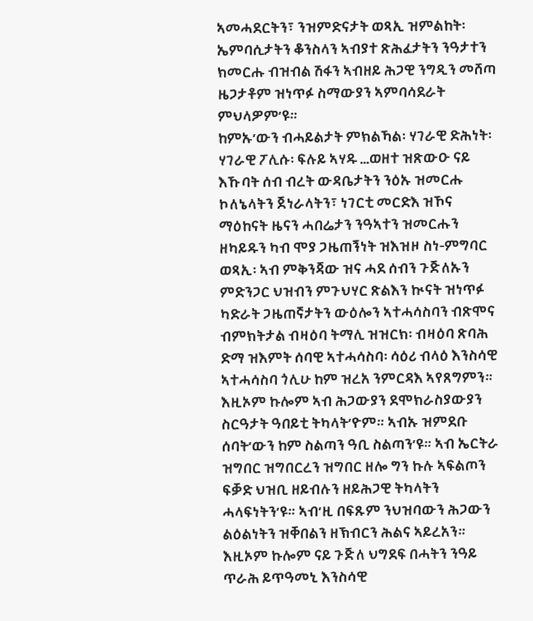ኣመሓደርትን፣ ንዝምድናታት ወጻኢ ዝምልከት፡ ኤምባሲታትን ቆንስላን ኣብያተ ጽሕፈታትን ንዓታተን ክመርሑ ብዝብል ሽፋን ኣብዘይ ሕጋዊ ንግዲን መሸጣ ዜጋታቶም ዝነጥፉ ስማውያን ኣምባሳደራት ምህላዎም’ዩ።
ከምኡ’ውን ብሓይልታት ምክልኻል፡ ሃገራዊ ድሕነት፡ ሃገራዊ ፖሊሱ፡ ፍሉይ ኣሃዱ …ወዘተ ዝጽውዑ ናይ እኹባት ሰብ ብረት ውዳቤታትን ንዕኡ ዝመርሑ ኮለኔላትን ጀነራላትን፣ ነገርቲ መርድእ ዝኾና ማዕከናት ዜናን ሓበሬታን ንዓኣተን ዝመርሑን ዘካይዱን ካብ ሞያ ጋዜጠኝነት ዝእዝዞ ስነ-ምግባር ወጻኢ፡ ኣብ ምቅንጃው ዝና ሓደ ሰብን ጉጅለኡን ምድንጋር ህዝብን ምጉህሃር ጽልእን ኲናት ዝነጥፉ ካድራት ጋዜጠኛታትን ውዕሎን ኣተሓሳስባን ብጽሞና ብምክትታል ብዛዕባ ትማሊ ዝዝርክ፡ ብዛዕባ ጽባሕ ድማ ዝእምት ሰባዊ ኣተሓሳስባ፡ ሳዕሪ ብላዕ እንስሳዊ ኣተሓሳስባ ጎሊሁ ከም ዝረአ ንምርዳእ ኣየጸግምን።
እዚኦም ኩሎም ኣብ ሕጋውያን ደሞክራስያውያን ስርዓታት ዓበይቲ ትካላት’ዮም። ኣብኡ ዝምደቡ ሰባት’ውን ከም ስልጣን ዓቢ ስልጣን’ዩ። ኣብ ኤርትራ ዝግበር ዝግበርረን ዝግበር ዘሎ ግን ኩሉ ኣፍልጦን ፍቓድ ህዝቢ ዘይብሉን ዘይሕጋዊ ትካላትን ሓላፍነትን’ዩ። ኣብ’ዚ በፍጹም ንህዝባውን ሕጋውን ልዕልነትን ዝቐበልን ዘኽብርን ሕልና ኣይረአን። እዚኦም ኩሎም ናይ ጉጅለ ህግደፍ በሓትን ንዓይ ጥራሕ ይጥዓመኒ እንስሳዊ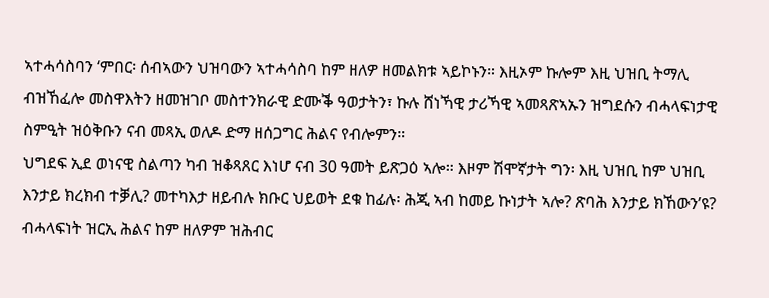ኣተሓሳስባን ‘ምበር፡ ሰብኣውን ህዝባውን ኣተሓሳስባ ከም ዘለዎ ዘመልክቱ ኣይኮኑን። እዚኦም ኩሎም እዚ ህዝቢ ትማሊ ብዝኸፈሎ መስዋእትን ዘመዝገቦ መስተንክራዊ ድሙቕ ዓወታትን፣ ኩሉ ሸነኻዊ ታሪኻዊ ኣመጻጽኣኡን ዝግደሱን ብሓላፍነታዊ ስምዒት ዝዕቅቡን ናብ መጻኢ ወለዶ ድማ ዘሰጋግር ሕልና የብሎምን።
ህግደፍ ኢደ ወነናዊ ስልጣን ካብ ዝቆጻጸር እነሆ ናብ 30 ዓመት ይጽጋዕ ኣሎ። እዞም ሽሞኛታት ግን፡ እዚ ህዝቢ ከም ህዝቢ እንታይ ክረክብ ተቓሊ? መተካእታ ዘይብሉ ክቡር ህይወት ደቁ ከፊሉ፡ ሕጂ ኣብ ከመይ ኩነታት ኣሎ? ጽባሕ እንታይ ክኸውን’ዩ? ብሓላፍነት ዝርኢ ሕልና ከም ዘለዎም ዝሕብር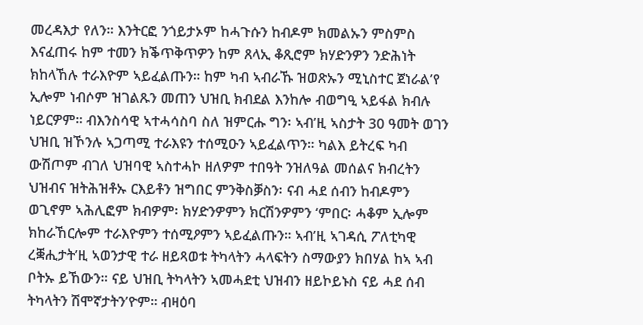መረዳእታ የለን። እንትርፎ ንጎይታኦም ከሓጉሱን ከብዶም ክመልኡን ምስምስ እናፈጠሩ ከም ተመን ክቕጥቅጥዎን ከም ጸላኢ ቆጺሮም ክሃድንዎን ንድሕነት ክከላኸሉ ተራእዮም ኣይፈልጡን። ከም ካብ ኣብራኹ ዝወጽኡን ሚኒስተር ጀነራል’የ ኢሎም ነብሶም ዝገልጹን መጠን ህዝቢ ክብደል እንከሎ ብወግዒ ኣይፋል ክብሉ ነይርዎም። ብእንስሳዊ ኣተሓሳስባ ስለ ዝምርሑ ግን፡ ኣብ’ዚ ኣስታት 30 ዓመት ወገን ህዝቢ ዝኾንሉ ኣጋጣሚ ተራእዩን ተሰሚዑን ኣይፈልጥን። ካልእ ይትረፍ ካብ ውሽጦም ብገለ ህዝባዊ ኣስተሓኮ ዘለዎም ተበዓት ንዝለዓል መሰልና ክብረትን ህዝብና ዝትሕዝቶኡ ርእይቶን ዝግበር ምንቅስቓስን፡ ናብ ሓደ ሰብን ከብዶምን ወጊኖም ኣሕሊፎም ክብዎም፡ ክሃድንዎምን ክርሽንዎምን ‘ምበር፡ ሓቆም ኢሎም ክከራኸርሎም ተራእዮምን ተሰሚዖምን ኣይፈልጡን። ኣብ’ዚ ኣገዳሲ ፖለቲካዊ ረቛሒታት’ዚ ኣወንታዊ ተራ ዘይጻወቱ ትካላትን ሓላፍትን ስማውያን ክበሃል ከኣ ኣብ ቦትኡ ይኸውን። ናይ ህዝቢ ትካላትን ኣመሓደቲ ህዝብን ዘይኮይኑስ ናይ ሓደ ሰብ ትካላትን ሽሞኛታትን’ዮም። ብዛዕባ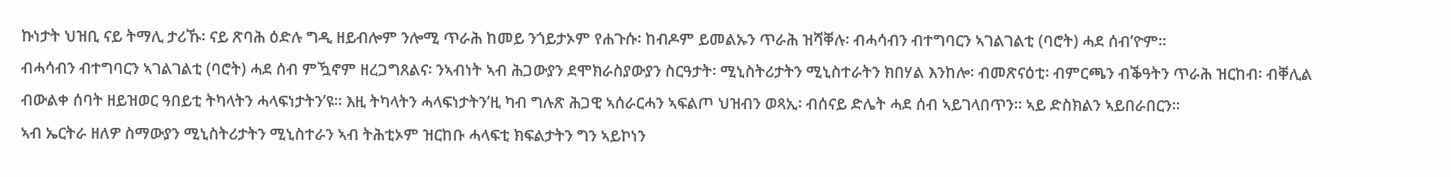ኩነታት ህዝቢ ናይ ትማሊ ታሪኹ፡ ናይ ጽባሕ ዕድሉ ግዲ ዘይብሎም ንሎሚ ጥራሕ ከመይ ንጎይታኦም የሐጉሱ፡ ከብዶም ይመልኡን ጥራሕ ዝሻቐሉ፡ ብሓሳብን ብተግባርን ኣገልገልቲ (ባሮት) ሓደ ሰብ’ዮም።
ብሓሳብን ብተግባርን ኣገልገልቲ (ባሮት) ሓደ ሰብ ምዃኖም ዘረጋግጸልና፡ ንኣብነት ኣብ ሕጋውያን ደሞክራስያውያን ስርዓታት፡ ሚኒስትሪታትን ሚኒስተራትን ክበሃል እንከሎ፡ ብመጽናዕቲ፡ ብምርጫን ብቕዓትን ጥራሕ ዝርከብ፡ ብቐሊል ብውልቀ ሰባት ዘይዝወር ዓበይቲ ትካላትን ሓላፍነታትን’ዩ። እዚ ትካላትን ሓላፍነታትን’ዚ ካብ ግሉጽ ሕጋዊ ኣሰራርሓን ኣፍልጦ ህዝብን ወጻኢ፡ ብሰናይ ድሌት ሓደ ሰብ ኣይገላበጥን። ኣይ ድስክልን ኣይበራበርን።
ኣብ ኤርትራ ዘለዎ ስማውያን ሚኒስትሪታትን ሚኒስተራን ኣብ ትሕቲኦም ዝርከቡ ሓላፍቲ ክፍልታትን ግን ኣይኮነን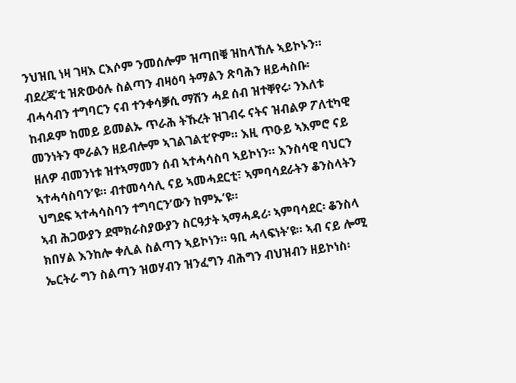ንህዝቢ ነዛ ገዛእ ርእሶም ንመሰሎም ዝጣበቑ ዝከላኸሉ ኣይኮኑን። ብደረጃ’ቲ ዝጽውዕሉ ስልጣን ብዛዕባ ትማልን ጽባሕን ዘይሓስቡ፡ ብሓሳብን ተግባርን ናብ ተንቀሳቓሲ ማሽን ሓደ ሰብ ዝተቐየሩ፡ ንእለቱ ከብዶም ከመይ ይመልኡ ጥራሕ ትኹረት ዝገብሩ ናትና ዝብልዎ ፖለቲካዊ መንነትን ሞራልን ዘይብሎም ኣገልገልቲ’ዮም። እዚ ጥዑይ ኣእምሮ ናይ ዘለዎ ብመንነቱ ዝተኣማመን ሰብ ኣተሓሳስባ ኣይኮነን። እንስሳዊ ባህርን ኣተሓሳስባን’ዩ። ብተመሳሳሊ ናይ ኣመሓደርቲ፣ ኣምባሳደራትን ቆንስላትን ህግደፍ ኣተሓሳስባን ተግባርን’ውን ከምኡ’ዩ።
ኣብ ሕጋውያን ደሞክራስያውያን ስርዓታት ኣማሓዳሪ፡ ኣምባሳደር፡ ቆንስላ ክበሃል እንከሎ ቀሊል ስልጣን ኣይኮነን። ዓቢ ሓላፍነት’ዩ። ኣብ ናይ ሎሚ ኤርትራ ግን ስልጣን ዝወሃብን ዝንፈግን ብሕግን ብህዝብን ዘይኮነስ፡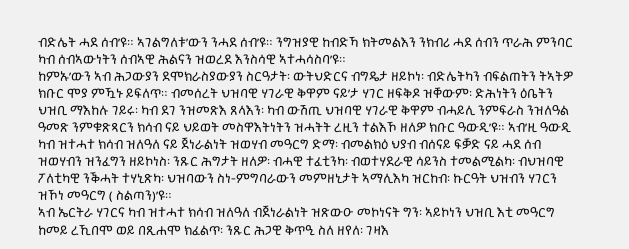ብድሌት ሓደ ሰብ’ዩ። ኣገልግለቱ’ውን ንሓደ ሰብ’ዩ። ንግዝያዊ ከብድኻ ክትመልእን ንክብሪ ሓደ ሰብን ጥራሕ ምንባር ካብ ሰብኣውነትን ሰብኣዊ ሕልናን ዝወረደ እንስሳዊ ኣተሓሳስባ’ዩ።
ከምኡ’ውን ኣብ ሕጋውያን ደሞክራስያውያን ስርዓታት፡ ውትህድርና ብግዴታ ዘይኮነ፡ ብድሌትካን ብፍልጠትን ትኣትዎ ክቡር ሞያ ምዃኑ ይፍለጥ። ብመሰረት ህዝባዊ ሃገራዊ ቅዋም ናይ’ታ ሃገር ዘፍቅዶ ዝቐውም፡ ድሕነትን ዕቤትን ህዝቢ ማእከሉ ገይሩ፡ ካብ ደገ ንዝመጽእ ጸላእን፡ ካብ ውሽጢ ህዝባዊ ሃገራዊ ቅዋም ብሓይሊ ንምፍራስ ንዝለዓል ዓመጽ ንምቁጽጻርን ክሳብ ናይ ህይወት መስዋእትነትን ዝሓትት ረዚን ተልእኾ ዘለዎ ክቡር ዓውዲ’ዩ። ኣብ’ዚ ዓውዲ ካብ ዝተሓተ ክሳብ ዝለዓለ ናይ ጀነራልነት ዝወሃብ መዓርግ ድማ፡ ብመልክዕ ህያብ ብሰናይ ፍቓድ ናይ ሓደ ሰብ ዝወሃብን ዝንፈግን ዘይኮነስ፡ ንጹር ሕግታት ዘለዎ፡ ብሓዊ ተፈቲንካ፡ ብወተሃደራዊ ሳይንስ ተመልሚልካ፡ ብህዝባዊ ፖለቲካዊ ንቕሓት ተሃኒጽካ፡ ህዝባውን ስነ-ምግባራውን መምዘኒታት ኣማሊእካ ዝርከብ፡ ኩርዓት ህዝብን ሃገርን ዝኾነ መዓርግ ( ስልጣን)’ዩ።
ኣብ ኤርትራ ሃገርና ካብ ዝተሓተ ክሳብ ዝለዓለ ብጀነራልነት ዝጽውዑ መኮነናት ግን፡ ኣይኮነን ህዝቢ እቲ መዓርግ ከመይ ረኺበሞ ወይ በጺሐሞ ክፈልጥ፡ ንጹር ሕጋዊ ቅጥዒ ስለ ዘየለ፡ ገዛእ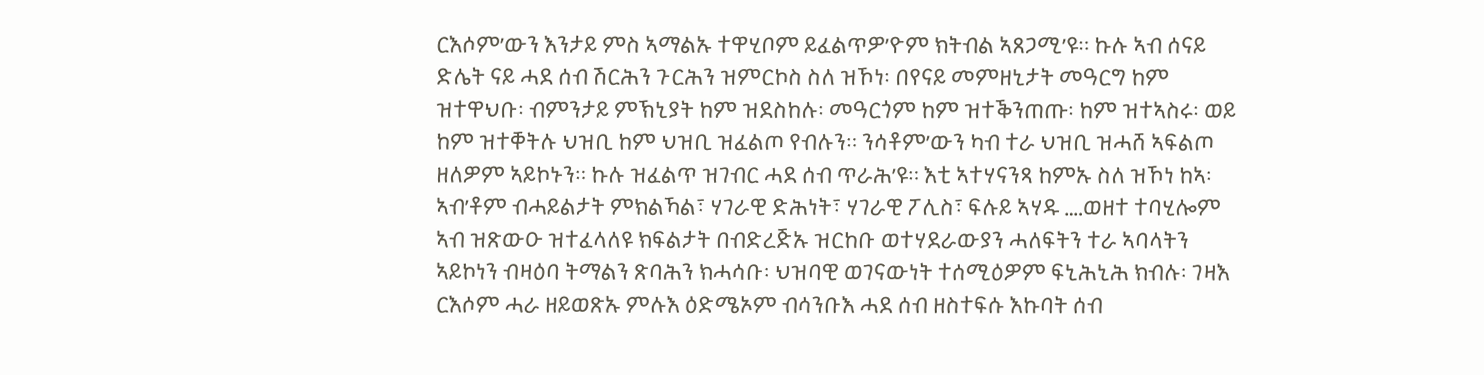ርእሶም’ውን እንታይ ምስ ኣማልኡ ተዋሂቦም ይፈልጥዎ’ዮም ክትብል ኣጸጋሚ’ዩ። ኩሉ ኣብ ሰናይ ድሌት ናይ ሓደ ሰብ ሽርሕን ጉርሕን ዝምርኮስ ስለ ዝኾነ፡ በየናይ መምዘኒታት መዓርግ ከም ዝተዋህቡ፡ ብምንታይ ምኽኒያት ከም ዝደስከሉ፡ መዓርጎም ከም ዝተቕንጠጡ፡ ከም ዝተኣስሩ፡ ወይ ከም ዝተቐትሉ ህዝቢ ከም ህዝቢ ዝፈልጦ የብሉን። ንሳቶም’ውን ካብ ተራ ህዝቢ ዝሓሸ ኣፍልጦ ዘለዎም ኣይኮኑን። ኩሉ ዝፈልጥ ዝገብር ሓደ ሰብ ጥራሕ’ዩ። እቲ ኣተሃናንጻ ከምኡ ስለ ዝኾነ ከኣ፡ ኣብ’ቶም ብሓይልታት ምክልኻል፣ ሃገራዊ ድሕነት፣ ሃገራዊ ፖሊስ፣ ፍሉይ ኣሃዱ ….ወዘተ ተባሂሎም ኣብ ዝጽውዑ ዝተፈላለዩ ክፍልታት በብድረጅኡ ዝርከቡ ወተሃደራውያን ሓለፍትን ተራ ኣባላትን ኣይኮነን ብዛዕባ ትማልን ጽባሕን ክሓሳቡ፡ ህዝባዊ ወገናውነት ተሰሚዕዎም ፍኒሕኒሕ ክብሉ፡ ገዛእ ርእሶም ሓራ ዘይወጽኡ ምሉእ ዕድሜኦም ብሳንቡእ ሓደ ሰብ ዘስተፍሱ እኩባት ሰብ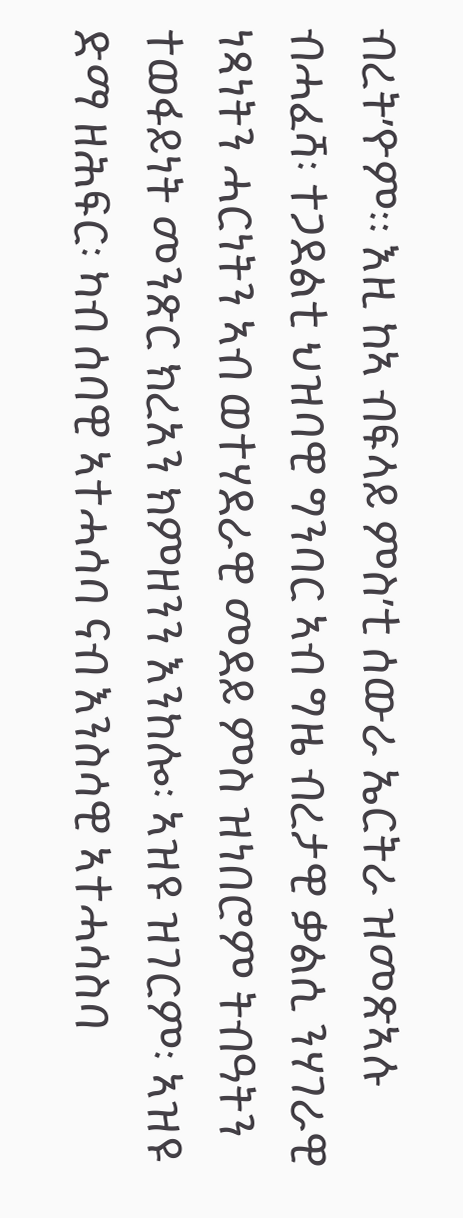ብረት’ዮም። እዚ ከኣ ብፍላይ ምስ’ቲ ሰውራ ኤርትራ ዝመጽኣሉ ብሓፈሻ፡ ተጋደልቲ ህዝባዊ ግንባር ኣብ ግዜ ብረታዊ ቃልሲ ንሃገራዊ ነጻነትን ሓርነትን ኣብ ወተሃደራዊ መደይ ምስ ዝነበሮም ትብዓትን ተወፋይነት መንጽር ክረአን ክምዘንን እንከሎ፡ ኣዝዩ ዝገርም፡ ኣዝዩ ድማ ዘሕፍር፡ ካብ ሰባዊ ኣተሓሳባ ናብ እንስሳዊ ኣተሓሳስባ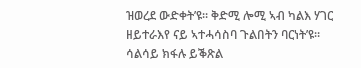ዝወረደ ውድቀት’ዩ። ቅድሚ ሎሚ ኣብ ካልእ ሃገር ዘይተራእየ ናይ ኣተሓሳስባ ጉልበትን ባርነት’ዩ።
ሳልሳይ ክፋሉ ይቕጽል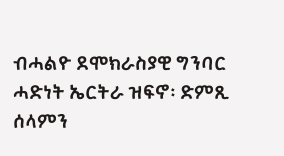ብሓልዮ ደሞክራስያዊ ግንባር ሓድነት ኤርትራ ዝፍኖ፡ ድምጺ ሰላምን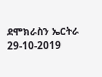ደሞክራስን ኤርትራ 29-10-2019